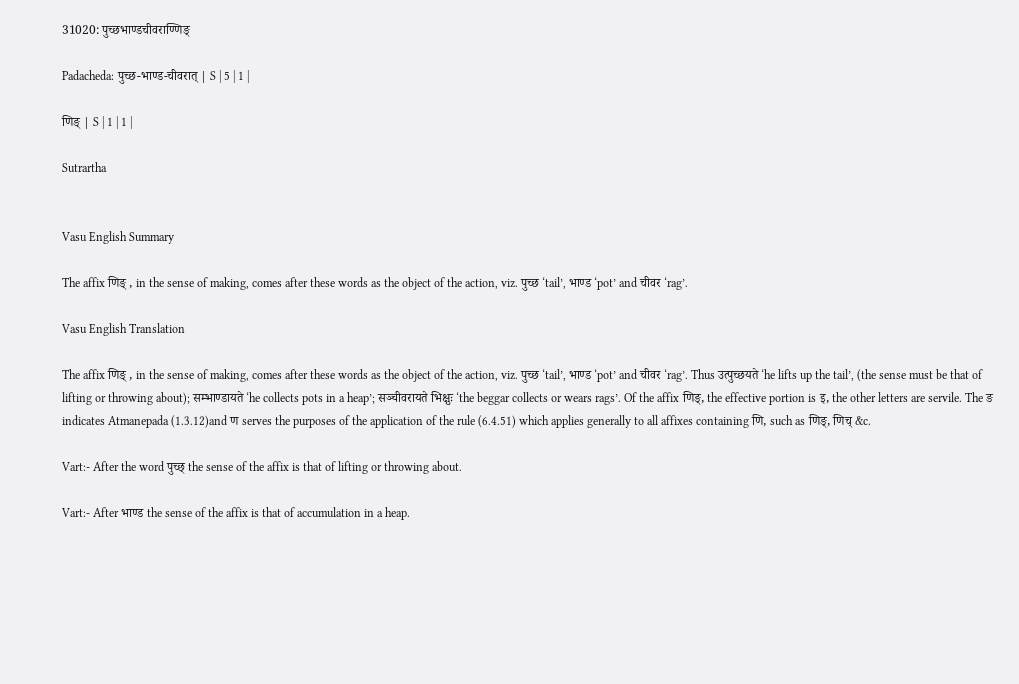31020: पुच्छभाण्डचीवराण्णिङ्

Padacheda: पुच्छ-भाण्ड-चीवरात् | S | 5 | 1 |

णिङ् | S | 1 | 1 |

Sutrartha


Vasu English Summary

The affix णिङ् , in the sense of making, comes after these words as the object of the action, viz. पुच्छ ‘tail’, भाण्ड ‘pot’ and चीवर ‘rag’.

Vasu English Translation

The affix णिङ् , in the sense of making, comes after these words as the object of the action, viz. पुच्छ ‘tail’, भाण्ड ‘pot’ and चीवर ‘rag’. Thus उत्पुच्छयते ‘he lifts up the tail’, (the sense must be that of lifting or throwing about); सम्भाण्डायते ‘he collects pots in a heap’; सञ्चीवरायते भिक्षुः ‘the beggar collects or wears rags’. Of the affix णिङ्, the effective portion is इ, the other letters are servile. The ङ indicates Atmanepada (1.3.12)and ण serves the purposes of the application of the rule (6.4.51) which applies generally to all affixes containing णि, such as णिङ्, णिच् &c.

Vart:- After the word पुच्छ् the sense of the affix is that of lifting or throwing about.

Vart:- After भाण्ड the sense of the affix is that of accumulation in a heap.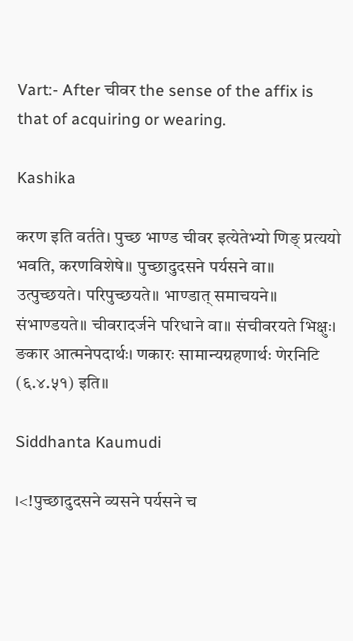Vart:- After चीवर the sense of the affix is that of acquiring or wearing.

Kashika

करण इति वर्तते। पुच्छ भाण्ड चीवर इत्येतेभ्यो णिङ् प्रत्ययो भवति, करणविशेषे॥ पुच्छादुदसने पर्यसने वा॥ उत्पुच्छयते। परिपुच्छयते॥ भाण्डात् समाचयने॥ संभाण्डयते॥ चीवरादर्जने परिधाने वा॥ संचीवरयते भिक्षुः। ङकार आत्मनेपदार्थः। णकारः सामान्यग्रहणार्थः णेरनिटि (६.४.५१) इति॥

Siddhanta Kaumudi

।<!पुच्छादुदसने व्यसने पर्यसने च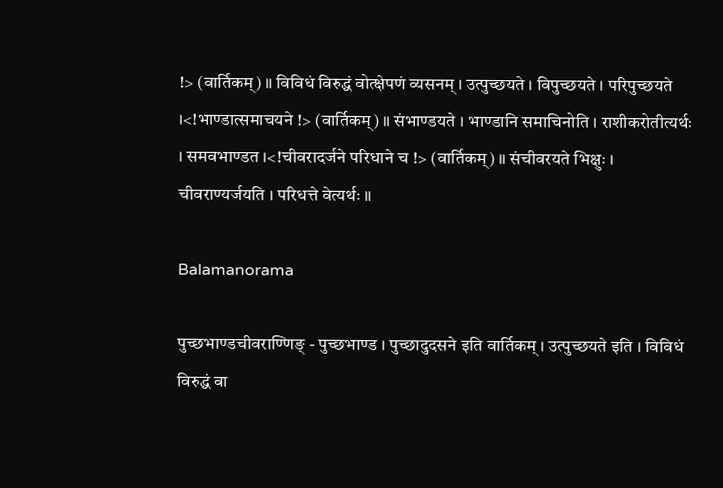!> (वार्तिकम्) ॥ विविधं विरुद्धं वोत्क्षेपणं व्यसनम् । उत्पुच्छयते । विपुच्छयते । परिपुच्छयते ।<!भाण्डात्समाचयने !> (वार्तिकम्) ॥ संभाण्डयते । भाण्डानि समाचिनोति । राशीकरोतीत्यर्थः । समवभाण्डत ।<!चीवरादर्जने परिधाने च !> (वार्तिकम्) ॥ संचीवरयते भिक्षुः । चीवराण्यर्जयति । परिधत्ते वेत्यर्थः ॥

Balamanorama

पुच्छभाण्डचीवराण्णिङ् - पुच्छभाण्ड । पुच्छादुदसने इति वार्तिकम् । उत्पुच्छयते इति । विविधं विरुद्धं वा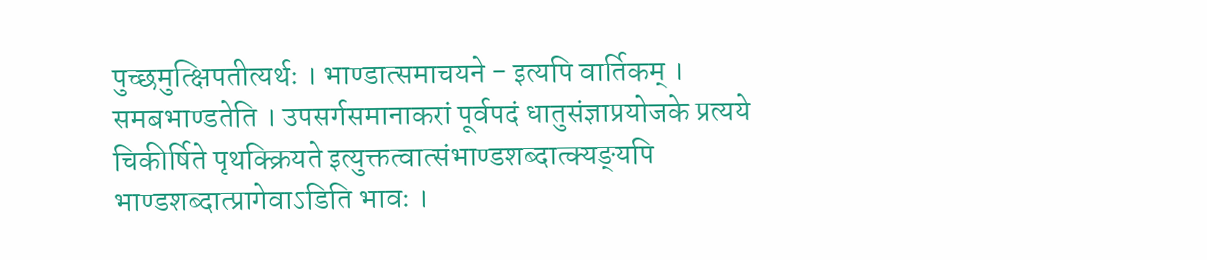पुच्छमुत्क्षिपतीत्यर्थः । भाण्डात्समाचयने - इत्यपि वार्तिकम् । समबभाण्डतेति । उपसर्गसमानाकरां पूर्वपदं धातुसंज्ञाप्रयोजके प्रत्यये चिकीर्षिते पृथक्क्रियते इत्युक्तत्वात्संभाण्डशब्दात्क्यङ्यपि भाण्डशब्दात्प्रागेवाऽडिति भावः ।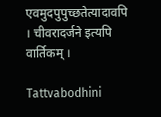एवमुदपुपुच्छतेत्यादावपि । चीवरादर्जने इत्यपि वार्तिकम् ।

Tattvabodhini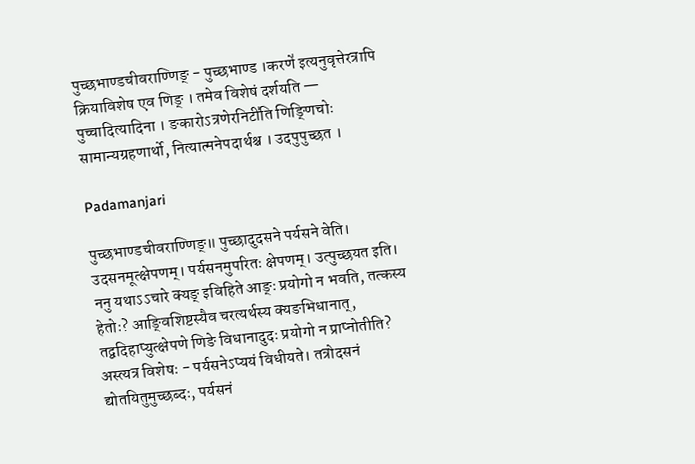पुच्छभाण्डचीवराण्णिङ् - पुच्छभाण्ड ।करणे॑ इत्यनुवृत्तेरत्रापि क्रियाविशेष एव णिङ् । तमेव विशेषं दर्शयति — पुच्चादित्यादिना । ङकारोऽत्रणेरनिटी॑ति णिङ्णिचोः सामान्यग्रहणार्थो, नित्यात्मनेपदार्थश्च । उदपुपुच्छत ।

Padamanjari

पुच्छभाण्डचीवराण्णिङ्॥ पुच्छादुदसने पर्यसने वेति। उदसनमूत्क्षेपणम्। पर्यसनमुपरितः क्षेपणम्। उत्पुच्छयत इति। ननु यथाऽऽचारे क्यङ् इविहिते आङ्ः प्रयोगो न भवति, तत्कस्य हेतोः? आङ्विशिष्टस्यैव चरत्यर्थस्य क्यङभिधानात्, तद्वदिहाप्युत्क्षेपणे णिङे विधानादुदः प्रयोगो न प्राप्नोतीति? अस्त्यत्र विशेषः - पर्यसनेऽप्ययं विधीयते। तत्रोदसनं द्योतयितुमुच्छब्दः, पर्यसनं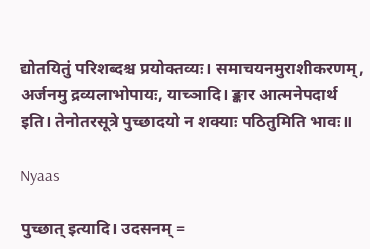द्योतयितुं परिशब्दश्च प्रयोक्तव्यः। समाचयनमुराशीकरणम्, अर्जनमु द्रव्यलाभोपायः, याच्ञादि। ङ्कार आत्मनेपदार्थ इति। तेनोतरसूत्रे पुच्छादयो न शक्याः पठितुमिति भावः॥

Nyaas

पुच्छात् इत्यादि। उदसनम् =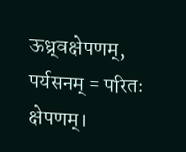ऊध्र्वक्षेपणम्, पर्यसनम् = परितः क्षेपणम्।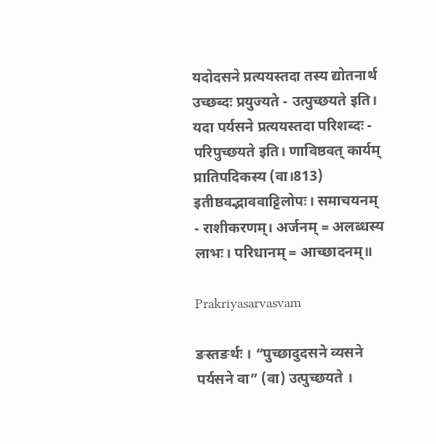यदोदसने प्रत्ययस्तदा तस्य द्योतनार्थ उच्छब्दः प्रयुज्यते - उत्पुच्छयते इति। यदा पर्यसने प्रत्ययस्तदा परिशब्दः - परिपुच्छयते इति। णाविष्ठवत् कार्यम् प्रातिपदिकस्य (वा।813) इतीष्ठवद्भाववाट्टिलोपः। समाचयनम् - राशीकरणम्। अर्जनम् = अलब्धस्य लाभः। परिधानम् = आच्छादनम्॥

Prakriyasarvasvam

ङस्तङर्थः । “पुच्छादुदसने व्यसने पर्यसने वा” (वा) उत्पुच्छयते ।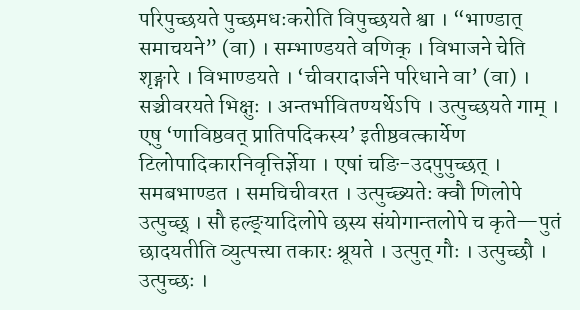परिपुच्छयते पुच्छमधःकरोति विपुच्छयते श्वा । “भाण्डात् समाचयने” (वा) । सम्भाण्डयते वणिक् । विभाजने चेति शृङ्गारे । विभाण्डयते । ‘चीवरादार्जने परिधाने वा’ (वा) । सञ्चीवरयते भिक्षुः । अन्तर्भावितण्यर्थेऽपि । उत्पुच्छयते गाम् । एषु ‘णाविष्ठवत् प्रातिपदिकस्य’ इतीष्ठवत्कार्येण टिलोपादिकारनिवृत्तिर्ज्ञेया । एषां चङि-उदपुपुच्छत् । समबभाण्डत । समचिचीवरत । उत्पुच्छ्यतेः क्वौ णिलोपे उत्पुच्छ् । सौ हल्ङ्यादिलोपे छस्य संयोगान्तलोपे च कृते—पुतं छादयतीति व्युत्पत्त्या तकारः श्रूयते । उत्पुत् गौः । उत्पुच्छौ । उत्पुच्छः ।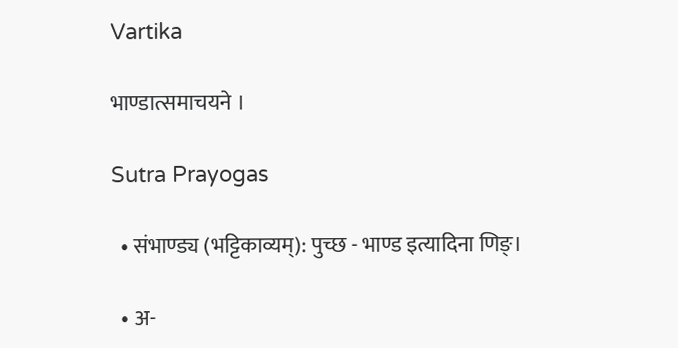Vartika

भाण्डात्समाचयने ।

Sutra Prayogas

  • संभाण्ड्य (भट्टिकाव्यम्): पुच्छ - भाण्ड इत्यादिना णिङ्।

  • अ-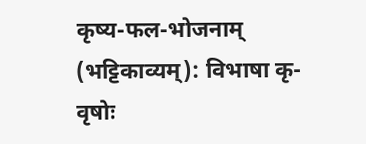कृष्य-फल-भोजनाम् (भट्टिकाव्यम्): विभाषा कृ-वृषोः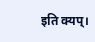इति क्यप्।